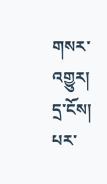གསར་འགྱུར།
དྲ་ངོས།
པར་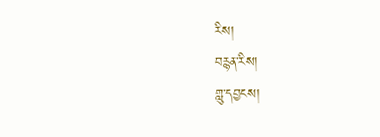རིས།
བརྙན་རིས།
གླུ་དབྱངས།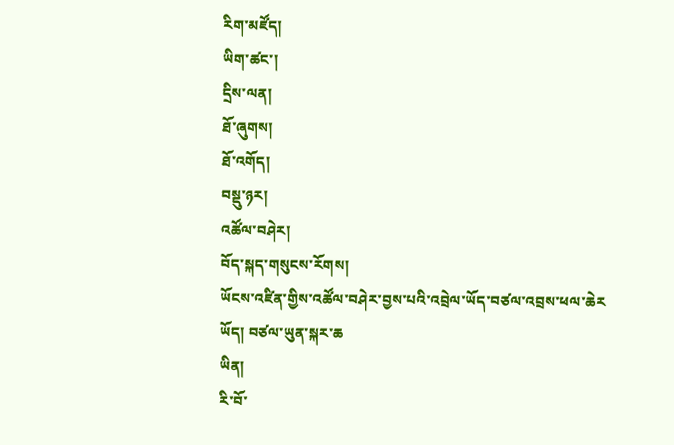རིག་མཛོད།
ཡིག་ཚང་།
དྲིས་ལན།
ཐོ་ཞུགས།
ཐོ་འགོད།
བསྡུ་ཉར།
འཚོལ་བཤེར།
བོད་སྐད་གསུངས་རོགས།
ཡོངས་འཛིན་གྱིས་འཚོལ་བཤེར་བྱས་པའི་འབྲེལ་ཡོད་བཙལ་འབྲས་ཕལ་ཆེར
ཡོད། བཙལ་ཡུན་སྐར་ཆ
ཡིན།
རི་བོ་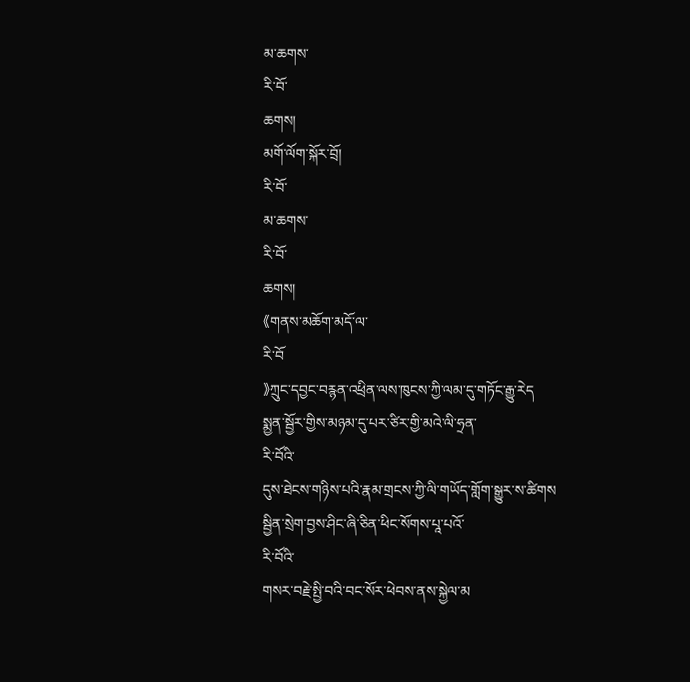མ་ཆགས་
རི་བོ་
ཆགས།
མགོ་ལོག་སྐོར་བྲོ།
རི་བོ་
མ་ཆགས་
རི་བོ་
ཆགས།
《གནས་མཆོག་མདོ་ལ་
རི་བོ
》ཀྲུང་དབྱང་བརྙན་འཕྲིན་ལས་ཁུངས་ཀྱི་ལམ་དུ་གཏོང་རྒྱུ་རེད
སྨྱན་སྦྱོར་གྱིས་མཉམ་དུ་པར་ཙིར་གྱི་མའེ་ལི་ཧྲན་
རི་བོའི་
དུས་ཐེངས་གཉིས་པའི་རྣམ་གྲངས་ཀྱི་ལི་གཡོད་གློག་སྒྱུར་ས་ཚིགས
སྦྱིན་སྲེག་བྱས་ཤིང་ཞི་ཅིན་ཕིང་སོགས་པཱ་པའོ་
རི་བོའི་
གསར་བརྗེ་སྤྱི་བའི་བང་སོར་ཕེབས་ནས་སྐྱེལ་མ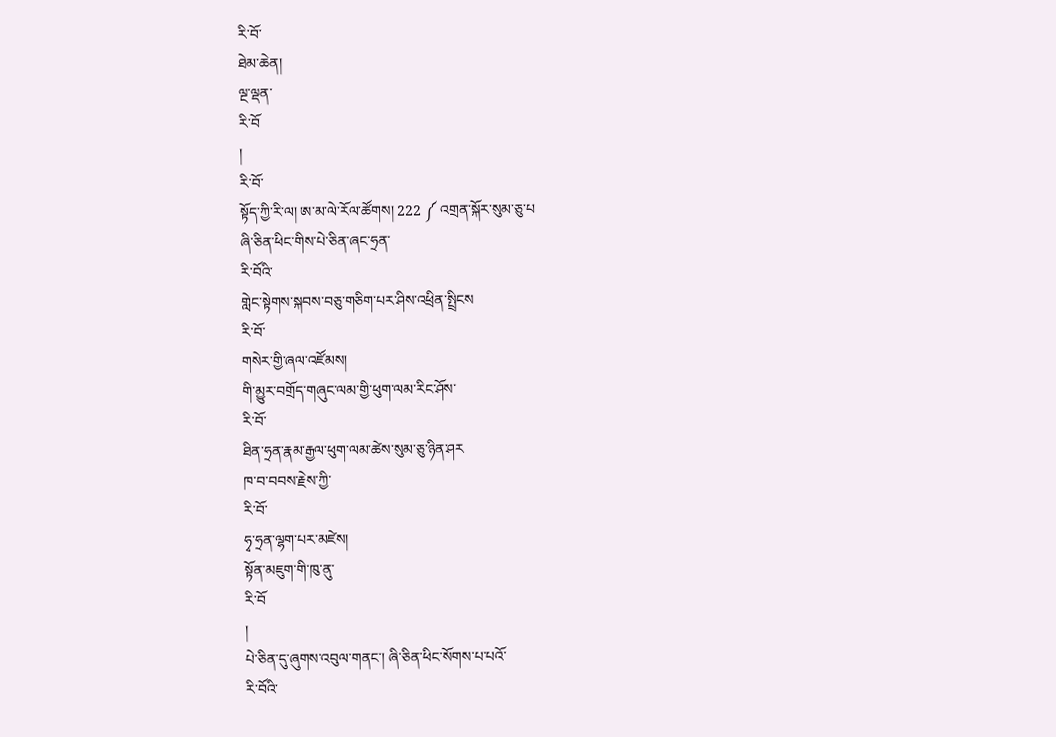རི་བོ་
ཐེམ་ཆེན།
ལྔ་ལྡན་
རི་བོ
།
རི་བོ་
སྟོད་ཀྱི་རི་ལ། ཨ་མ་ལེ་རོལ་ཚོགས། 222 ༼ འགྲན་སྐོར་སུམ་ཅུ་པ
ཞི་ཅིན་ཕིང་གིས་པེ་ཅིན་ཞང་ཧྲན་
རི་བོའི་
གླེང་སྟེགས་སྐབས་བཅུ་གཅིག་པར་ཤིས་འཕྲིན་སྤྲིངས
རི་བོ་
གསེར་གྱི་ཞལ་འཛོམས།
གི་མྱུར་བགྲོད་གཞུང་ལམ་གྱི་ཕུག་ལམ་རིང་ཤོས་
རི་བོ་
ཐིན་ཧྲན་རྣམ་རྒྱལ་ཕུག་ལམ་ཚེས་སུམ་ཅུ་ཉིན་ཤར
ཁ་བ་བབས་རྗེས་ཀྱི་
རི་བོ་
ཧྭ་ཧྲན་ལྷག་པར་མཛེས།
སྟོན་མཇུག་གི་ཁུ་ནུ་
རི་བོ
།
པེ་ཅིན་དུ་ཞུགས་འབུལ་གནང་། ཞི་ཅིན་ཕིང་སོགས་པ་པའོ་
རི་བོའི་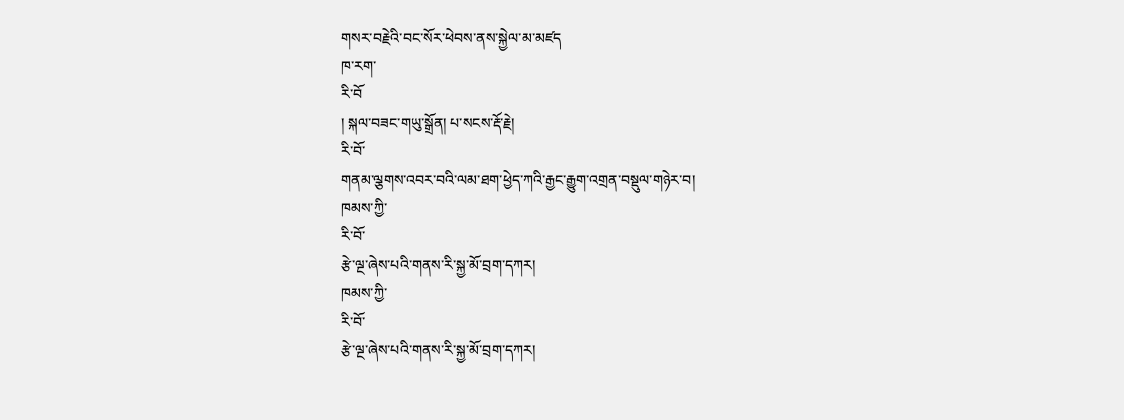གསར་བརྗེའི་བང་སོར་ཕེབས་ནས་སྐྱེལ་མ་མཛད
ཁ་རག་
རི་བོ
། སྐལ་བཟང་གཡུ་སྒྲོན། པ་སངས་རྡོ་རྗེ།
རི་བོ་
གནམ་ལྕགས་འབར་བའི་ལམ་ཐག་ཕྱེད་ཀའི་རྒྱང་རྒྱུག་འགྲན་བསྡུལ་གཉེར་བ།
ཁམས་ཀྱི་
རི་བོ་
རྩེ་ལྔ་ཞེས་པའི་གནས་རི་སྐྱ་མོ་བྲག་དཀར།
ཁམས་ཀྱི་
རི་བོ་
རྩེ་ལྔ་ཞེས་པའི་གནས་རི་སྐྱ་མོ་བྲག་དཀར།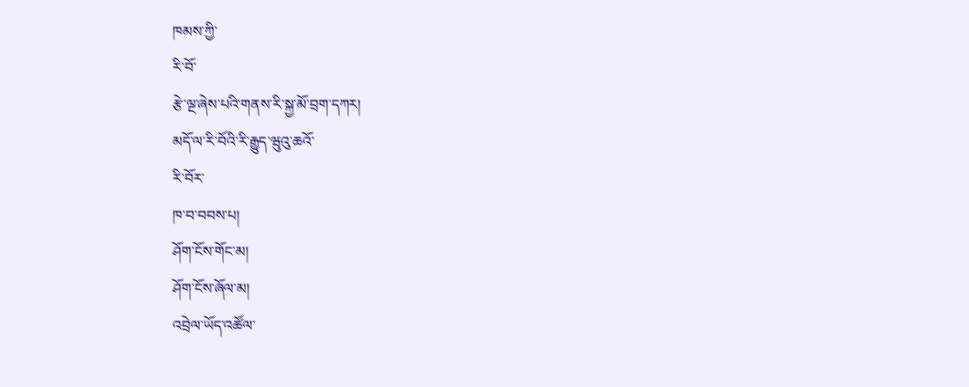ཁམས་ཀྱི་
རི་བོ་
རྩེ་ལྔ་ཞེས་པའི་གནས་རི་སྐྱ་མོ་བྲག་དཀར།
མདོ་ལ་རི་བོའི་རི་རྒྱུད་ཝུའུ་ཆའོ་
རི་བོར་
ཁ་བ་བབས་པ།
ཤོག་ངོས་གོང་མ།
ཤོག་ངོས་ཞོལ་མ།
འབྲེལ་ཡོད་འཚོལ་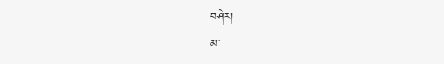བཤེར།
མ་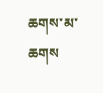ཆགས་མ་ཆགས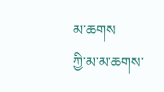མ་ཆགས
ཀྱི་མ་མ་ཆགས་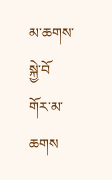མ་ཆགས་སྐྱེ་བོ
གོར་མ་ཆགས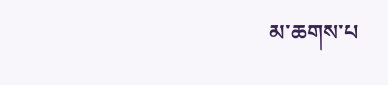མ་ཆགས་པ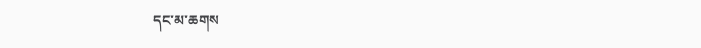དང་མ་ཆགས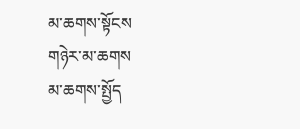མ་ཆགས་སྟོངས
གཉེར་མ་ཆགས
མ་ཆགས་སྤྱོད